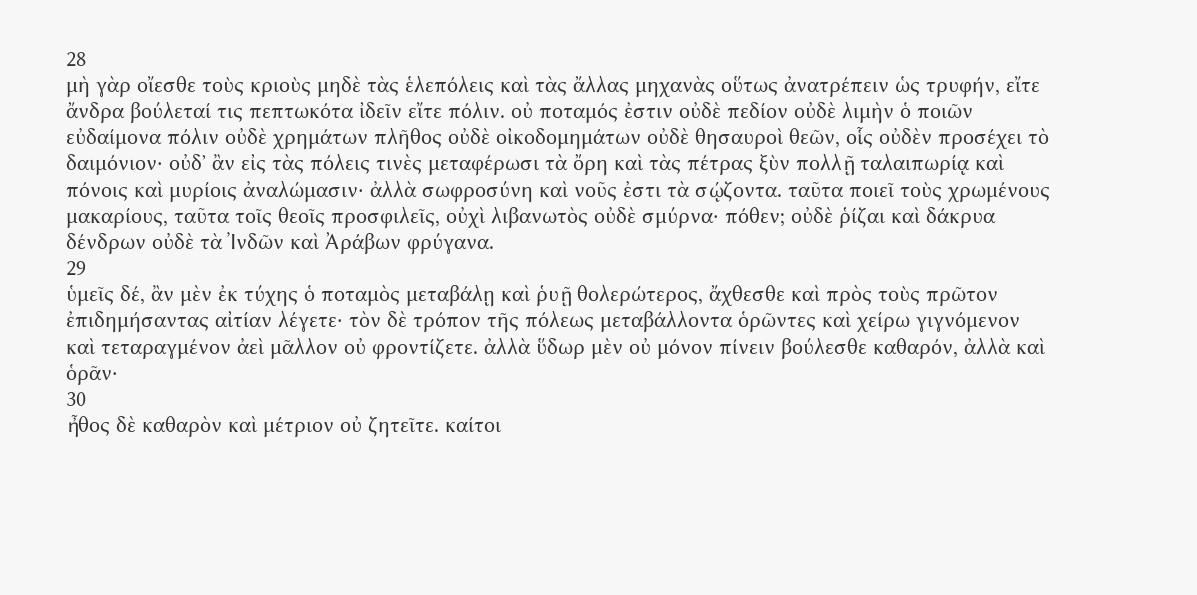28
μὴ γὰρ οἴεσθε τοὺς κριοὺς μηδὲ τὰς ἑλεπόλεις καὶ τὰς ἄλλας μηχανὰς οὕτως ἀνατρέπειν ὡς τρυφήν, εἴτε ἄνδρα βούλεταί τις πεπτωκότα ἰδεῖν εἴτε πόλιν. οὐ ποταμός ἐστιν οὐδὲ πεδίον οὐδὲ λιμὴν ὁ ποιῶν εὐδαίμονα πόλιν οὐδὲ χρημάτων πλῆθος οὐδὲ οἰκοδομημάτων οὐδὲ θησαυροὶ θεῶν, οἷς οὐδὲν προσέχει τὸ δαιμόνιον· οὐδʼ ἂν εἰς τὰς πόλεις τινὲς μεταφέρωσι τὰ ὄρη καὶ τὰς πέτρας ξὺν πολλῇ ταλαιπωρίᾳ καὶ πόνοις καὶ μυρίοις ἀναλώμασιν· ἀλλὰ σωφροσύνη καὶ νοῦς ἐστι τὰ σῴζοντα. ταῦτα ποιεῖ τοὺς χρωμένους μακαρίους, ταῦτα τοῖς θεοῖς προσφιλεῖς, οὐχὶ λιβανωτὸς οὐδὲ σμύρνα· πόθεν; οὐδὲ ῥίζαι καὶ δάκρυα δένδρων οὐδὲ τὰ Ἰνδῶν καὶ Ἀράβων φρύγανα.
29
ὑμεῖς δέ, ἂν μὲν ἐκ τύχης ὁ ποταμὸς μεταβάλῃ καὶ ῥυῇ θολερώτερος, ἄχθεσθε καὶ πρὸς τοὺς πρῶτον ἐπιδημήσαντας αἰτίαν λέγετε· τὸν δὲ τρόπον τῆς πόλεως μεταβάλλοντα ὁρῶντες καὶ χείρω γιγνόμενον καὶ τεταραγμένον ἀεὶ μᾶλλον οὐ φροντίζετε. ἀλλὰ ὕδωρ μὲν οὐ μόνον πίνειν βούλεσθε καθαρόν, ἀλλὰ καὶ ὁρᾶν·
30
ἦθος δὲ καθαρὸν καὶ μέτριον οὐ ζητεῖτε. καίτοι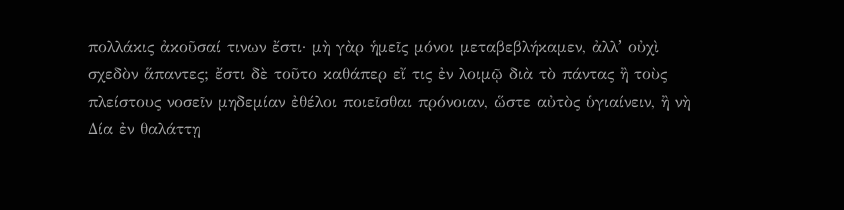πολλάκις ἀκοῦσαί τινων ἔστι· μὴ γὰρ ἡμεῖς μόνοι μεταβεβλήκαμεν, ἀλλʼ οὐχὶ σχεδὸν ἅπαντες; ἔστι δὲ τοῦτο καθάπερ εἴ τις ἐν λοιμῷ διὰ τὸ πάντας ἢ τοὺς πλείστους νοσεῖν μηδεμίαν ἐθέλοι ποιεῖσθαι πρόνοιαν, ὥστε αὐτὸς ὑγιαίνειν, ἢ νὴ Δία ἐν θαλάττῃ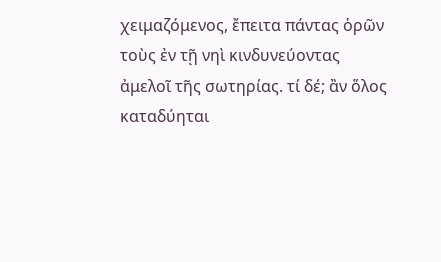χειμαζόμενος, ἔπειτα πάντας ὁρῶν τοὺς ἐν τῇ νηὶ κινδυνεύοντας ἀμελοῖ τῆς σωτηρίας. τί δέ; ἂν ὅλος καταδύηται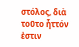στόλος, διὰ τοῦτο ἧττόν ἐστιν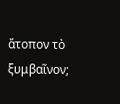ἄτοπον τὸ ξυμβαῖνον;